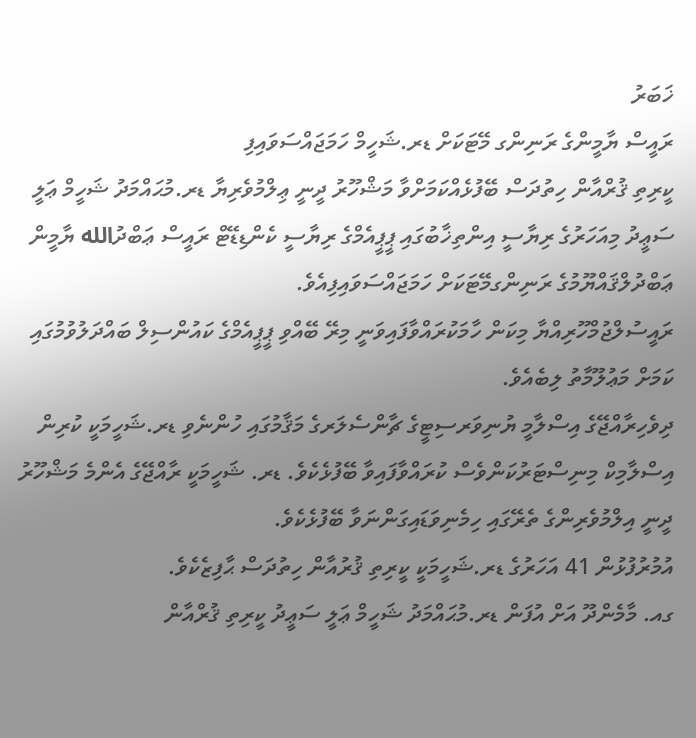ޚަބަރު
ރައީސް ޔާމީންގެ ރަނިންގ މޭޓަކަށް ޑރ.ޝަހީމް ހަމަޖައްސަވައިފި
ކީރިތި ޤުރްއާން ހިތުދަސް ބޭފުޅެއްކަމަށްވާ މަޝްހޫރު ދީނީ ޢިލްމުވެރިޔާ ޑރ.މުޙައްމަދު ޝަހީމް ޢަލީ ސަޢީދު މިއަހަރުގެ ރިޔާސީ އިންތިޚާބުގައި ޕީޕީއެމްގެ ރިޔާސީ ކެންޑިޑޭޓް ރައީސް ޢަބްދުالله ޔާމީން ޢަބްދުލްޤައްޔޫމުގެ ރަނިންގމޭޓަކަށް ހަމަޖައްސަވައިފިއެވެ.
ރައީސުލްޖުމްހޫރިއްޔާ މިކަން ހާމަކުރައްވާފައިވަނީ މިރޭ ބޭއްވި ޕީޕީއެމްގެ ކައުންސިލް ބައްދަލުވުމުގައި ކަމަށް މަޢުލޫމާތު ލިބެއެވެ.
ދިވެހިރާއްޖޭގެ އިސްލާމީ ޔުނިވަރސިޓީގެ ޗާންސެލަރގެ މަޤާމުގައި ހުންނެވި ޑރ.ޝަހީމަކީ ކުރިން އިސްލާމިކް މިނިސްޓަރުކަންވެސް ކުރައްވާފައިވާ ބޭފުޅެކެވެ. ޑރ. ޝަހީމަކީ ރާއްޖޭގެ އެންމެ މަޝްހޫރު ދީނީ އިލްމުވެރިންގެ ތެރޭގައި ހިމެނިވަޑައިގަންނަވާ ބޭފުޅެކެވެ.
އުމުރުފުޅުން 41 އަހަރުގެ ޑރ.ޝަހީމަކީ ކީރިތި ޤުރުއާން ހިތުދަސް ޙާފިޒެކެވެ.
ގއ. މާމެންދޫ އަށް އުފަން ޑރ.މުޙައްމަދު ޝަހީމް ޢަލީ ސަޢީދު ކީރިތި ޤުރްއާން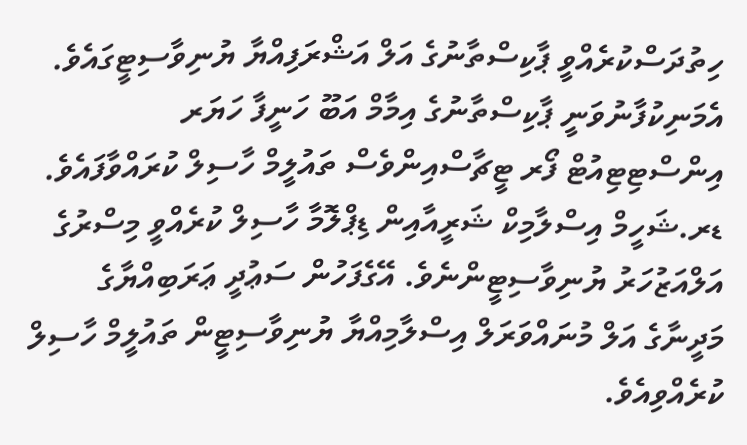ހިތުދަސްކުރެއްވީ ޕާކިސްތާނުގެ އަލް އަޝްރަފިއްޔާ ޔުނިވާސިޓީގައެވެ. އެމަނިކުފާނުވަނީ ޕާކިސްތާނުގެ އިމާމް އަބޫ ހަނީފާ ހަޔަރ އިންސްޓިޓިއުޓް ފޯރ ޓީޗާސްއިންވެސް ތައުލީމް ހާސިލް ކުރައްވާފައެވެ.
ޑރ.ޝަހީމް އިސްލާމިކް ޝަރީއާއިން ޑިޕްލޮމާ ހާސިލް ކުރެއްވީ މިސްރުގެ އަލްއަޒުހަރު ޔުނިވާސިޓީންނެވެ. އޭގެފަހުން ސަޢުދީ ޢަރަބިއްޔާގެ މަދީނާގެ އަލް މުނައްވަރަލް އިސްލާމިއްޔާ ޔުނިވާސިޓީން ތައުލީމް ހާސިލް ކުރެއްވިއެވެ.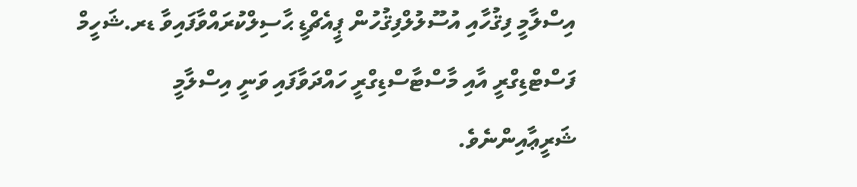އިސްލާމީ ފިޤުހާއި އުސޫލުލްފިޤުހުން ޕީއެޗްޑީ ޙާސިލްކުރައްވާފައިވާ ޑރ.ޝަހީމް ފަސްޓްޑިގްރީ އާއި މާސްޓާސްޑިގްރީ ހައްދަވާފައި ވަނީ އިސްލާމީ ޝަރީޢާއިންނެވެ.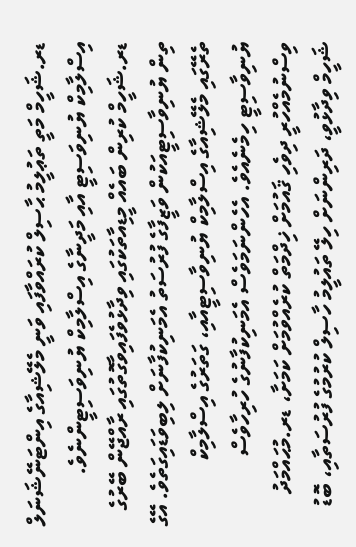ޑރ.ޝަހީމް މަތީ ތަޢުލީމު ޙާސިލް ކުރައްވާފައި ވަނީ މެލޭޝިއާގެ އިންޓަނޭޝަނަލް އިސްލާމިކް ޔުނިވަސިޓީ އާއި މަދީނާގެ އިސްލާމިކް ޔުނިވަސިޓީންނެވެ.
ޑރ.ޝަހީމް ކުރިން ބައެއް މީޑިއާތަކުގައި ވިދާޅުވެފައިވާގޮތުގައި ރާއްޖޭން ބޭރުގެ ތިން ޔުނިވާސިޓީއަކުން ވަޒީފާގެ ފުރުސަތު އެމަނިކުފާނަށް ލިބިވަޑައިގަތެވެ. އޭގެ ތެރޭގައި މެލޭޝިއާގެ އިސްލާމިކް ޔުނިވާސިޓީއާއި، ގަތަރުގެ އިސްލާމިކް ޔުނިވާސިޓީ ހިމެނެއެވެ. އެހެންނަމަވެސް އެމަނިކުފާނުގެ ހުރިހާވެސް ވިސްނުމެއްހުރީ ދިވެހި ޤައުމަށް ޚިދްމަތް ކުރެއްވުމަށް ކަމަށާ، ޑރ.މުޙައްމަދު ޝަހީމް ވިދާޅުވީ، ދަރިންނަށް ހިލޭ ތައުލީމު ހާސިލް ކުރުމުގެ ފުރުސަތާއި، ބޮޑު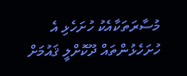މުސާރަތަކާއެކު ހުށަހެޅި އެ ހުށަހެޅުންތައް ދޫކޮށްލީ ޤައުމަށް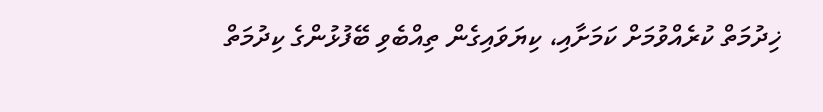ޚިދުމަތް ކުރެއްވުމަށް ކަމަށާއި، ކިޔަވައިގެން ތިއްބެވި ބޭފުޅުންގެ ކިދުމަތް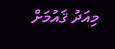މިއަދު ޤައުމަށް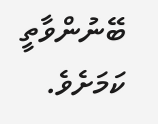ބޭނުންވާތީ ކަމަށެވެ.